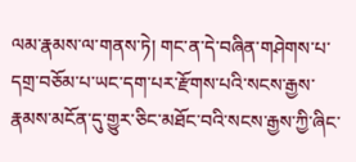ལམ་རྣམས་ལ་གནས་ཏེ། གང་ན་དེ་བཞིན་གཤེགས་པ་དགྲ་བཅོམ་པ་ཡང་དག་པར་རྫོགས་པའི་སངས་རྒྱས་རྣམས་མངོན་དུ་གྱུར་ཅིང་མཐོང་བའི་སངས་རྒྱས་ཀྱི་ཞིང་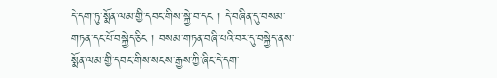དེ་དག་ཏུ་སྨོན་ལམ་གྱི་དབང་གིས་སྐྱེ་བ་དང ། དེ་བཞིན་དུ་བསམ་གཏན་དང་པོ་བསྐྱེད་ཅིང ། བསམ་གཏན་བཞི་པའི་བར་དུ་བསྐྱེད་ནས་སྨོན་ལམ་གྱི་དབང་གིས་སངས་རྒྱས་ཀྱི་ཞིང་དེ་དག་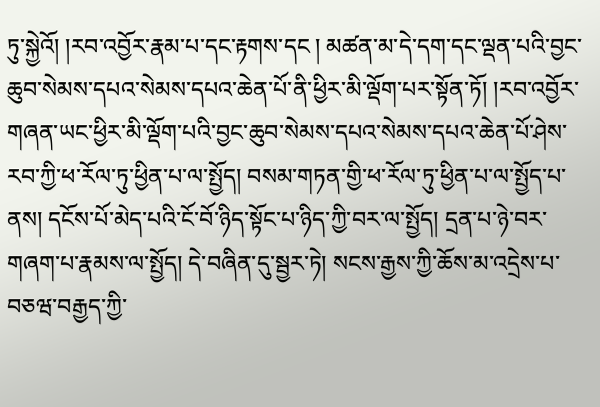ཏུ་སྐྱེའོ། །རབ་འབྱོར་རྣམ་པ་དང་རྟགས་དང ། མཚན་མ་དེ་དག་དང་ལྡན་པའི་བྱང་ཆུབ་སེམས་དཔའ་སེམས་དཔའ་ཆེན་པོ་ནི་ཕྱིར་མི་ལྡོག་པར་སྟོན་ཏོ། །རབ་འབྱོར་གཞན་ཡང་ཕྱིར་མི་ལྡོག་པའི་བྱང་ཆུབ་སེམས་དཔའ་སེམས་དཔའ་ཆེན་པོ་ཤེས་རབ་ཀྱི་ཕ་རོལ་ཏུ་ཕྱིན་པ་ལ་སྤྱོད། བསམ་གཏན་གྱི་ཕ་རོལ་ཏུ་ཕྱིན་པ་ལ་སྤྱོད་པ་ནས། དངོས་པོ་མེད་པའི་ངོ་བོ་ཉིད་སྟོང་པ་ཉིད་ཀྱི་བར་ལ་སྤྱོད། དྲན་པ་ཉེ་བར་གཞག་པ་རྣམས་ལ་སྤྱོད། དེ་བཞིན་དུ་སྦྱར་ཏེ། སངས་རྒྱས་ཀྱི་ཆོས་མ་འདྲེས་པ་བཅཝ་བརྒྱད་ཀྱི་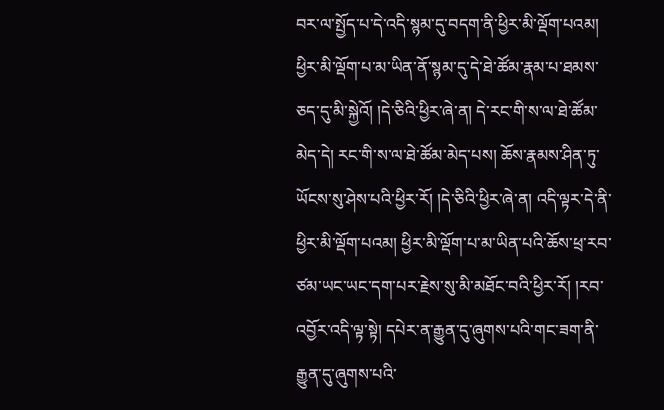བར་ལ་སྤྱོད་པ་དེ་འདི་སྙམ་དུ་བདག་ནི་ཕྱིར་མི་ལྡོག་པའམ། ཕྱིར་མི་ལྡོག་པ་མ་ཡིན་ནོ་སྙམ་དུ་དེ་ཐེ་ཚོམ་རྣམ་པ་ཐམས་ཅད་དུ་མི་སྐྱེའོ། །དེ་ཅིའི་ཕྱིར་ཞེ་ན། དེ་རང་གི་ས་ལ་ཐེ་ཚོམ་མེད་དེ། རང་གི་ས་ལ་ཐེ་ཚོམ་མེད་པས། ཆོས་རྣམས་ཤིན་ཏུ་ཡོངས་སུ་ཤེས་པའི་ཕྱིར་རོ། །དེ་ཅིའི་ཕྱིར་ཞེ་ན། འདི་ལྟར་དེ་ནི་ཕྱིར་མི་ལྡོག་པའམ། ཕྱིར་མི་ལྡོག་པ་མ་ཡིན་པའི་ཆོས་ཕྲ་རབ་ཙམ་ཡང་ཡང་དག་པར་རྗེས་སུ་མི་མཐོང་བའི་ཕྱིར་རོ། །རབ་འབྱོར་འདི་ལྟ་སྟེ། དཔེར་ན་རྒྱུན་དུ་ཞུགས་པའི་གང་ཟག་ནི་རྒྱུན་དུ་ཞུགས་པའི་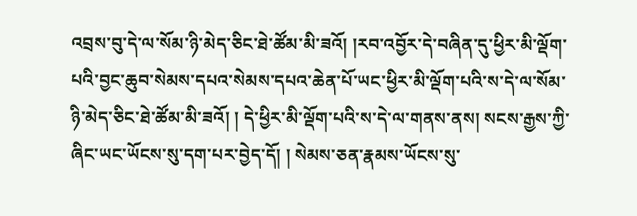འབྲས་བུ་དེ་ལ་སོམ་ཉི་མེད་ཅིང་ཐེ་ཚོམ་མི་ཟའོ། །རབ་འབྱོར་དེ་བཞིན་དུ་ཕྱིར་མི་ལྡོག་པའི་བྱང་ཆུབ་སེམས་དཔའ་སེམས་དཔའ་ཆེན་པོ་ཡང་ཕྱིར་མི་ལྡོག་པའི་ས་དེ་ལ་སོམ་ཉི་མེད་ཅིང་ཐེ་ཚོམ་མི་ཟའོ། ། དེ་ཕྱིར་མི་ལྡོག་པའི་ས་དེ་ལ་གནས་ནས། སངས་རྒྱས་ཀྱི་ཞིང་ཡང་ཡོངས་སུ་དག་པར་བྱེད་དོ། ། སེམས་ཅན་རྣམས་ཡོངས་སུ་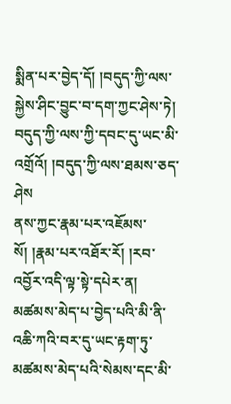སྨིན་པར་བྱེད་དོ། །བདུད་ཀྱི་ལས་སྐྱེས་ཤིང་བྱུང་བ་དག་ཀྱང་ཤེས་ཏེ། བདུད་ཀྱི་ལས་ཀྱི་དབང་དུ་ཡང་མི་འགྲོའོ། །བདུད་ཀྱི་ལས་ཐམས་ཅད་ཤེས
ནས་ཀྱང་རྣམ་པར་འཇོམས་སོ། །རྣམ་པར་འཐོར་རོ། །རབ་འབྱོར་འདི་ལྟ་སྟེ་དཔེར་ན། མཚམས་མེད་པ་བྱེད་པའི་མི་ནི་འཆི་ཀའི་བར་དུ་ཡང་རྟག་ཏུ་མཚམས་མེད་པའི་སེམས་དང་མི་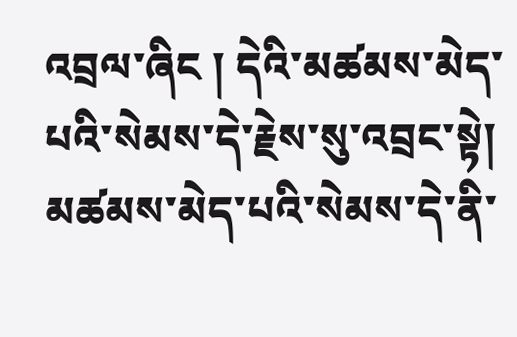འབྲལ་ཞིང ། དེའི་མཚམས་མེད་པའི་སེམས་དེ་རྗེས་སུ་འབྲང་སྟེ། མཚམས་མེད་པའི་སེམས་དེ་ནི་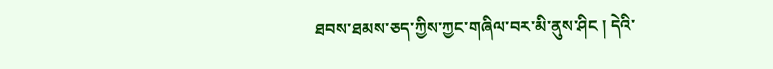ཐབས་ཐམས་ཅད་ཀྱིས་ཀྱང་གཞིལ་བར་མི་ནུས་ཤིང ། དེའི་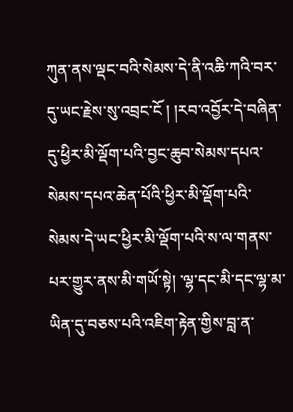ཀུན་ནས་ལྡང་བའི་སེམས་དེ་ནི་འཆི་ཀའི་བར་དུ་ཡང་རྗེས་སུ་འབྲང་ངོ ། །རབ་འབྱོར་དེ་བཞིན་དུ་ཕྱིར་མི་ལྡོག་པའི་བྱང་ཆུབ་སེམས་དཔའ་སེམས་དཔའ་ཆེན་པོའི་ཕྱིར་མི་ལྡོག་པའི་སེམས་དེ་ཡང་ཕྱིར་མི་ལྡོག་པའི་ས་ལ་གནས་པར་གྱུར་ནས་མི་གཡོ་སྟེ། ་ལྷ་དང་མི་དང་ལྷ་མ་ཡིན་དུ་བཅས་པའི་འཇིག་རྟེན་གྱིས་བླ་ན་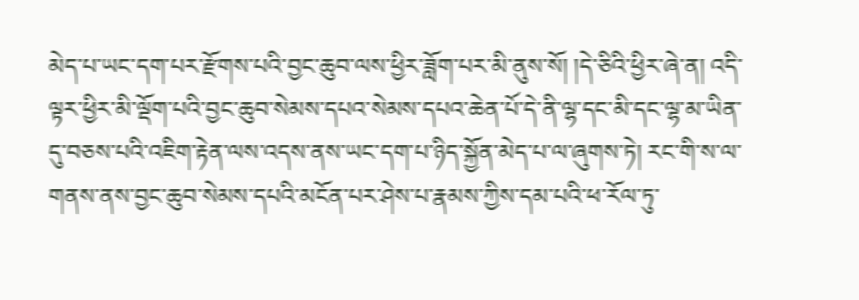མེད་པ་ཡང་དག་པར་རྫོགས་པའི་བྱང་ཆུབ་ལས་ཕྱིར་ཟློག་པར་མི་ནུས་སོ། །དེ་ཅིའི་ཕྱིར་ཞེ་ན། འདི་ལྟར་ཕྱིར་མི་ལྡོག་པའི་བྱང་ཆུབ་སེམས་དཔའ་སེམས་དཔའ་ཆེན་པོ་དེ་ནི་ལྷ་དང་མི་དང་ལྷ་མ་ཡིན་དུ་བཅས་པའི་འཇིག་རྟེན་ལས་འདས་ནས་ཡང་དག་པ་ཉིད་སྐྱོན་མེད་པ་ལ་ཞུགས་ཏེ། རང་གི་ས་ལ་གནས་ནས་བྱང་ཆུབ་སེམས་དཔའི་མངོན་པར་ཤེས་པ་རྣམས་ཀྱིས་དམ་པའི་ཕ་རོལ་ཏུ་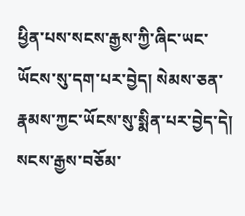ཕྱིན་པས་སངས་རྒྱས་ཀྱི་ཞིང་ཡང་ཡོངས་སུ་དག་པར་བྱེད། སེམས་ཅན་རྣམས་ཀྱང་ཡོངས་སུ་སྨིན་པར་བྱེད་དེ། སངས་རྒྱས་བཅོམ་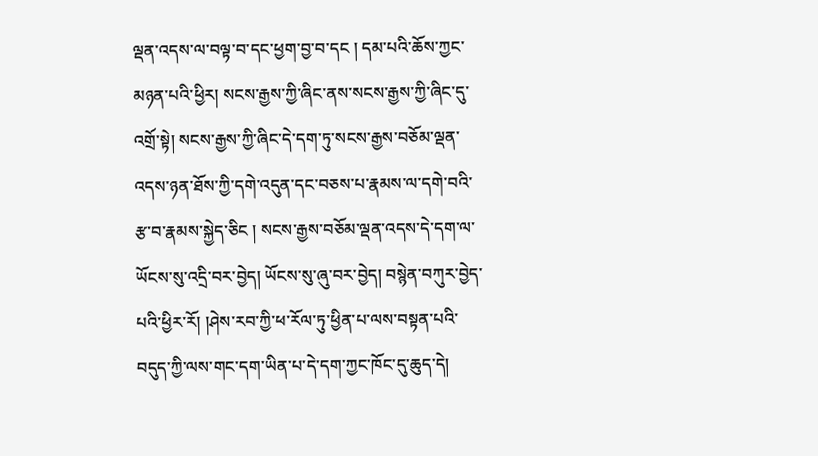ལྡན་འདས་ལ་བལྟ་བ་དང་ཕྱག་བྱ་བ་དང ། དམ་པའི་ཆོས་ཀྱང་མཉན་པའི་ཕྱིར། སངས་རྒྱས་ཀྱི་ཞིང་ནས་སངས་རྒྱས་ཀྱི་ཞིང་དུ་འགྲོ་སྟེ། སངས་རྒྱས་ཀྱི་ཞིང་དེ་དག་ཏུ་སངས་རྒྱས་བཅོམ་ལྡན་འདས་ཉན་ཐོས་ཀྱི་དགེ་འདུན་དང་བཅས་པ་རྣམས་ལ་དགེ་བའི་རྩ་བ་རྣམས་སྐྱེད་ཅིང ། སངས་རྒྱས་བཅོམ་ལྡན་འདས་དེ་དག་ལ་ཡོངས་སུ་འདྲི་བར་བྱེད། ཡོངས་སུ་ཞུ་བར་བྱེད། བསྙེན་བཀུར་བྱེད་པའི་ཕྱིར་རོ། །ཤེས་རབ་ཀྱི་ཕ་རོལ་ཏུ་ཕྱིན་པ་ལས་བསྟན་པའི་བདུད་ཀྱི་ལས་གང་དག་ཡིན་པ་དེ་དག་ཀྱང་ཁོང་དུ་ཆུད་དེ།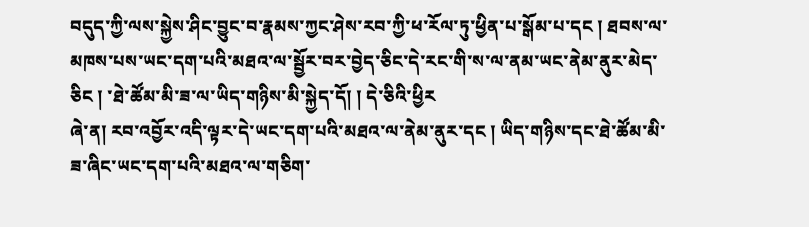བདུད་ཀྱི་ལས་སྐྱེས་ཤིང་བྱུང་བ་རྣམས་ཀྱང་ཤེས་རབ་ཀྱི་ཕ་རོལ་ཏུ་ཕྱིན་པ་སྒོམ་པ་དང ། ཐབས་ལ་མཁས་པས་ཡང་དག་པའི་མཐའ་ལ་སྦྱོར་བར་བྱེད་ཅིང་དེ་རང་གི་ས་ལ་ནམ་ཡང་ནེམ་ནུར་མེད་ཅིང ། ་ཐེ་ཚོམ་མི་ཟ་ལ་ཡིད་གཉིས་མི་སྐྱེད་དོ། ། དེ་ཅིའི་ཕྱིར
ཞེ་ན། རབ་འབྱོར་འདི་ལྟར་དེ་ཡང་དག་པའི་མཐའ་ལ་ནེམ་ནུར་དང ། ཡིད་གཉིས་དང་ཐེ་ཚོམ་མི་ཟ་ཞིང་ཡང་དག་པའི་མཐའ་ལ་གཅིག་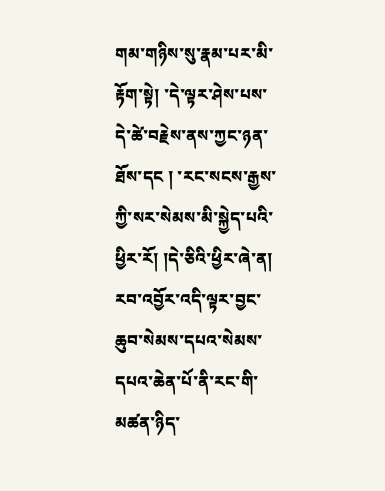གམ་གཉིས་སུ་རྣམ་པར་མི་རྟོག་སྟེ། ་དེ་ལྟར་ཤེས་པས་དེ་ཚེ་བརྗེས་ནས་ཀྱང་ཉན་ཐོས་དང ། ་རང་སངས་རྒྱས་ཀྱི་སར་སེམས་མི་སྐྱེད་པའི་ཕྱིར་རོ། །དེ་ཅིའི་ཕྱིར་ཞེ་ན། རབ་འབྱོར་འདི་ལྟར་བྱང་ཆུབ་སེམས་དཔའ་སེམས་དཔའ་ཆེན་པོ་ནི་རང་གི་མཚན་ཉིད་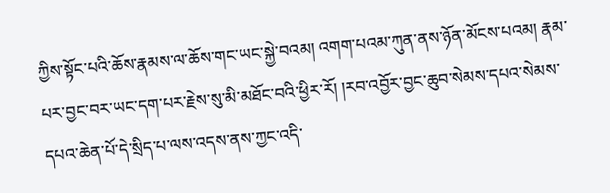ཀྱིས་སྟོང་པའི་ཆོས་རྣམས་ལ་ཆོས་གང་ཡང་སྐྱེ་བའམ། འགག་པའམ་ཀུན་ནས་ཉོན་མོངས་པའམ། རྣམ་པར་བྱང་བར་ཡང་དག་པར་རྗེས་སུ་མི་མཐོང་བའི་ཕྱིར་རོ། །རབ་འབྱོར་བྱང་ཆུབ་སེམས་དཔའ་སེམས་དཔའ་ཆེན་པོ་དེ་སྲིད་པ་ལས་འདས་ནས་ཀྱང་འདི་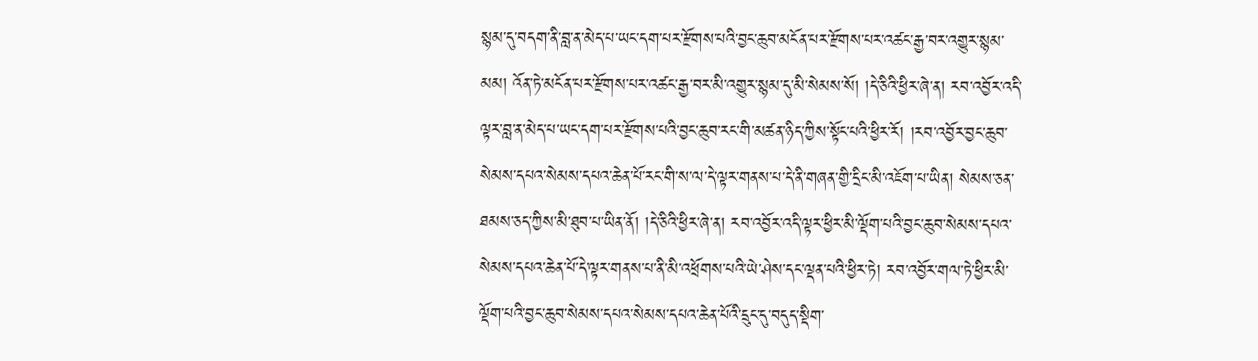སྙམ་དུ་བདག་ནི་བླ་ན་མེད་པ་ཡང་དག་པར་རྫོགས་པའི་བྱང་ཆུབ་མངོན་པར་རྫོགས་པར་འཚང་རྒྱ་བར་འགྱུར་སྙམ་མམ། འོན་ཏེ་མངོན་པར་རྫོགས་པར་འཚང་རྒྱ་བར་མི་འགྱུར་སྙམ་དུ་མི་སེམས་སོ། །དེ་ཅིའི་ཕྱིར་ཞེ་ན། རབ་འབྱོར་འདི་ལྟར་བླ་ན་མེད་པ་ཡང་དག་པར་རྫོགས་པའི་བྱང་ཆུབ་རང་གི་མཚན་ཉིད་ཀྱིས་སྟོང་པའི་ཕྱིར་རོ། །རབ་འབྱོར་བྱང་ཆུབ་སེམས་དཔའ་སེམས་དཔའ་ཆེན་པོ་རང་གི་ས་ལ་དེ་ལྟར་གནས་པ་དེ་ནི་གཞན་གྱི་དྲིང་མི་འཇོག་པ་ཡིན། སེམས་ཅན་ཐམས་ཅད་ཀྱིས་མི་ཐུབ་པ་ཡིན་ནོ། །དེ་ཅིའི་ཕྱིར་ཞེ་ན། རབ་འབྱོར་འདི་ལྟར་ཕྱིར་མི་ལྡོག་པའི་བྱང་ཆུབ་སེམས་དཔའ་སེམས་དཔའ་ཆེན་པོ་དེ་ལྟར་གནས་པ་ནི་མི་འཕྲོགས་པའི་ཡེ་ཤེས་དང་ལྡན་པའི་ཕྱིར་ཏེ། རབ་འབྱོར་གལ་ཏེ་ཕྱིར་མི་ལྡོག་པའི་བྱང་ཆུབ་སེམས་དཔའ་སེམས་དཔའ་ཆེན་པོའི་དྲུང་དུ་བདུད་སྡིག་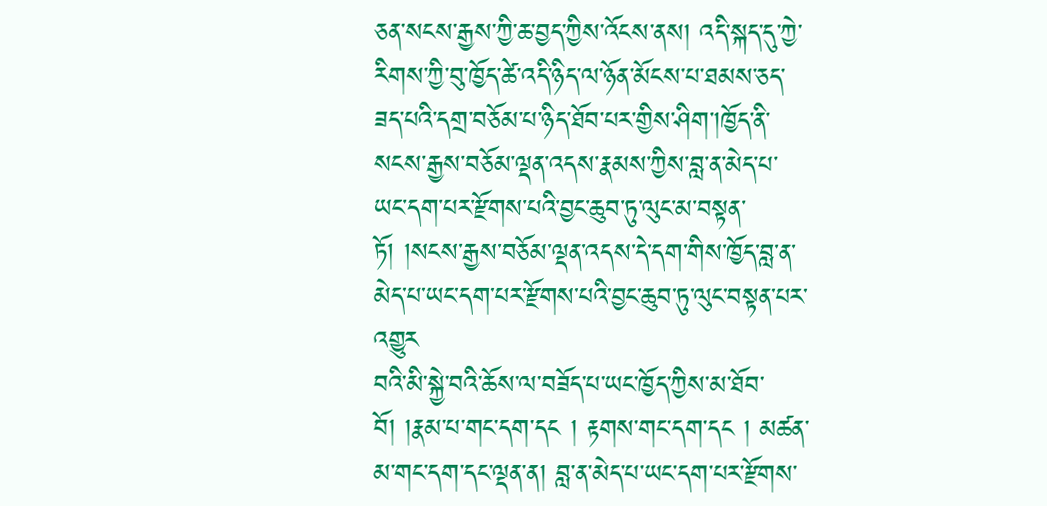ཅན་སངས་རྒྱས་ཀྱི་ཆ་བྱད་ཀྱིས་འོངས་ནས། འདི་སྐད་དུ་ཀྱེ་རིགས་ཀྱི་བུ་ཁྱོད་ཚེ་འདི་ཉིད་ལ་ཉོན་མོངས་པ་ཐམས་ཅད་ཟད་པའི་དགྲ་བཅོམ་པ་ཉིད་ཐོབ་པར་གྱིས་ཤིག་།ཁྱོད་ནི་སངས་རྒྱས་བཅོམ་ལྡན་འདས་རྣམས་ཀྱིས་བླ་ན་མེད་པ་ཡང་དག་པར་རྫོགས་པའི་བྱང་ཆུབ་ཏུ་ལུང་མ་བསྟན་ཏོ། །སངས་རྒྱས་བཅོམ་ལྡན་འདས་དེ་དག་གིས་ཁྱོད་བླ་ན་མེད་པ་ཡང་དག་པར་རྫོགས་པའི་བྱང་ཆུབ་ཏུ་ལུང་བསྟན་པར་འགྱུར
བའི་མི་སྐྱེ་བའི་ཆོས་ལ་བཟོད་པ་ཡང་ཁྱོད་ཀྱིས་མ་ཐོབ་བོ། །རྣམ་པ་གང་དག་དང ། རྟགས་གང་དག་དང ། མཚན་མ་གང་དག་དང་ལྡན་ན། བླ་ན་མེད་པ་ཡང་དག་པར་རྫོགས་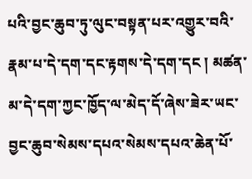པའི་བྱང་ཆུབ་ཏུ་ལུང་བསྟན་པར་འགྱུར་བའི་རྣམ་པ་དེ་དག་དང་རྟགས་དེ་དག་དང ། མཚན་མ་དེ་དག་ཀྱང་ཁྱོད་ལ་མེད་དོ་ཞེས་ཟེར་ཡང་བྱང་ཆུབ་སེམས་དཔའ་སེམས་དཔའ་ཆེན་པོ་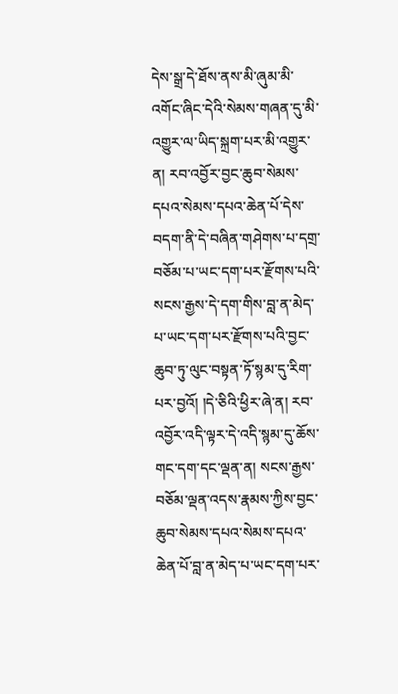དེས་སྒྲ་དེ་ཐོས་ནས་མི་ཞུམ་མི་འགོང་ཞིང་དེའི་སེམས་གཞན་དུ་མི་འགྱུར་ལ་ཡིད་སྐྲག་པར་མི་འགྱུར་ན། རབ་འབྱོར་བྱང་ཆུབ་སེམས་དཔའ་སེམས་དཔའ་ཆེན་པོ་དེས་བདག་ནི་དེ་བཞིན་གཤེགས་པ་དགྲ་བཅོམ་པ་ཡང་དག་པར་རྫོགས་པའི་སངས་རྒྱས་དེ་དག་གིས་བླ་ན་མེད་པ་ཡང་དག་པར་རྫོགས་པའི་བྱང་ཆུབ་ཏུ་ལུང་བསྟན་ཏོ་སྙམ་དུ་རིག་པར་བྱའོ། །དེ་ཅིའི་ཕྱིར་ཞེ་ན། རབ་འབྱོར་འདི་ལྟར་དེ་འདི་སྙམ་དུ་ཆོས་གང་དག་དང་ལྡན་ན། སངས་རྒྱས་བཅོམ་ལྡན་འདས་རྣམས་ཀྱིས་བྱང་ཆུབ་སེམས་དཔའ་སེམས་དཔའ་ཆེན་པོ་བླ་ན་མེད་པ་ཡང་དག་པར་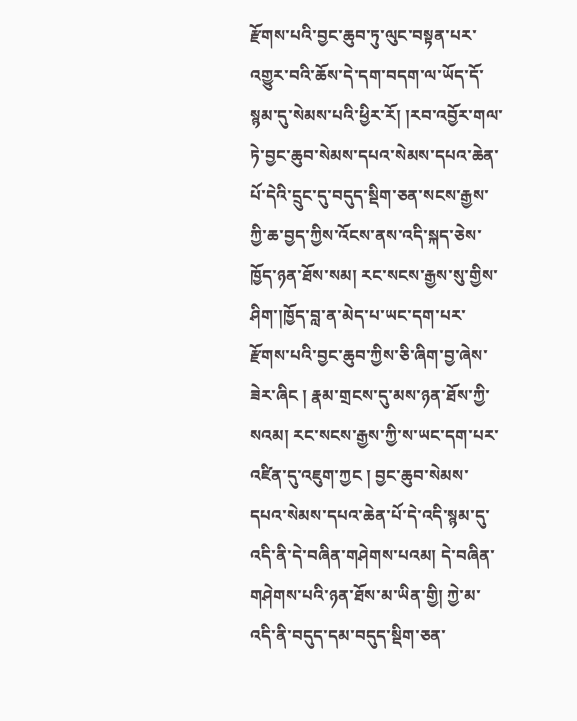རྫོགས་པའི་བྱང་ཆུབ་ཏུ་ལུང་བསྟན་པར་འགྱུར་བའི་ཆོས་དེ་དག་བདག་ལ་ཡོད་དོ་སྙམ་དུ་སེམས་པའི་ཕྱིར་རོ། །རབ་འབྱོར་གལ་ཏེ་བྱང་ཆུབ་སེམས་དཔའ་སེམས་དཔའ་ཆེན་པོ་དེའི་དྲུང་དུ་བདུད་སྡིག་ཅན་སངས་རྒྱས་ཀྱི་ཆ་བྱད་ཀྱིས་འོངས་ནས་འདི་སྐད་ཅེས་ཁྱོད་ཉན་ཐོས་སམ། རང་སངས་རྒྱས་སུ་གྱིས་ཤིག་།ཁྱོད་བླ་ན་མེད་པ་ཡང་དག་པར་རྫོགས་པའི་བྱང་ཆུབ་ཀྱིས་ཅི་ཞིག་བྱ་ཞེས་ཟེར་ཞིང ། རྣམ་གྲངས་དུ་མས་ཉན་ཐོས་ཀྱི་སའམ། རང་སངས་རྒྱས་ཀྱི་ས་ཡང་དག་པར་འཛིན་དུ་འཇུག་ཀྱང ། བྱང་ཆུབ་སེམས་དཔའ་སེམས་དཔའ་ཆེན་པོ་དེ་འདི་སྙམ་དུ་འདི་ནི་དེ་བཞིན་གཤེགས་པའམ། དེ་བཞིན་གཤེགས་པའི་ཉན་ཐོས་མ་ཡིན་གྱི། ཀྱེ་མ་འདི་ནི་བདུད་དམ་བདུད་སྡིག་ཅན་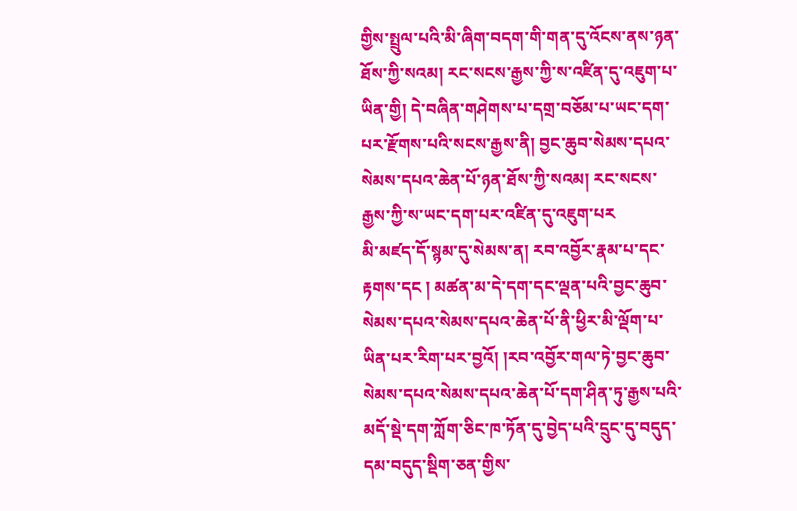གྱིས་སྤྲུལ་པའི་མི་ཞིག་བདག་གི་གན་དུ་འོངས་ནས་ཉན་ཐོས་ཀྱི་སའམ། རང་སངས་རྒྱས་ཀྱི་ས་འཛིན་དུ་འཇུག་པ་ཡིན་གྱི། དེ་བཞིན་གཤེགས་པ་དགྲ་བཅོམ་པ་ཡང་དག་པར་རྫོགས་པའི་སངས་རྒྱས་ནི། བྱང་ཆུབ་སེམས་དཔའ་སེམས་དཔའ་ཆེན་པོ་ཉན་ཐོས་ཀྱི་སའམ། རང་སངས་རྒྱས་ཀྱི་ས་ཡང་དག་པར་འཛིན་དུ་འཇུག་པར
མི་མཛད་དོ་སྙམ་དུ་སེམས་ན། རབ་འབྱོར་རྣམ་པ་དང་རྟགས་དང ། མཚན་མ་དེ་དག་དང་ལྡན་པའི་བྱང་ཆུབ་སེམས་དཔའ་སེམས་དཔའ་ཆེན་པོ་ནི་ཕྱིར་མི་ལྡོག་པ་ཡིན་པར་རིག་པར་བྱའོ། །རབ་འབྱོར་གལ་ཏེ་བྱང་ཆུབ་སེམས་དཔའ་སེམས་དཔའ་ཆེན་པོ་དག་ཤིན་ཏུ་རྒྱས་པའི་མདོ་སྡེ་དག་ཀློག་ཅིང་ཁ་ཏོན་དུ་བྱེད་པའི་དྲུང་དུ་བདུད་དམ་བདུད་སྡིག་ཅན་གྱིས་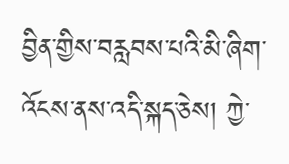བྱིན་གྱིས་བརླབས་པའི་མི་ཞིག་འོངས་ནས་འདི་སྐད་ཅེས། ཀྱེ་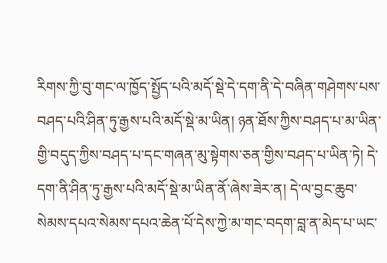རིགས་ཀྱི་བུ་གང་ལ་ཁྱོད་སྤྱོད་པའི་མདོ་སྡེ་དེ་དག་ནི་དེ་བཞིན་གཤེགས་པས་བཤད་པའི་ཤིན་ཏུ་རྒྱས་པའི་མདོ་སྡེ་མ་ཡིན། ཉན་ཐོས་ཀྱིས་བཤད་པ་མ་ཡིན་གྱི་བདུད་ཀྱིས་བཤད་པ་དང་གཞན་མུ་སྟེགས་ཅན་གྱིས་བཤད་པ་ཡིན་ཏེ། དེ་དག་ནི་ཤིན་ཏུ་རྒྱས་པའི་མདོ་སྡེ་མ་ཡིན་ནོ་ཞེས་ཟེར་ན། དེ་ལ་བྱང་ཆུབ་སེམས་དཔའ་སེམས་དཔའ་ཆེན་པོ་དེས་ཀྱེ་མ་གང་བདག་བླ་ན་མེད་པ་ཡང་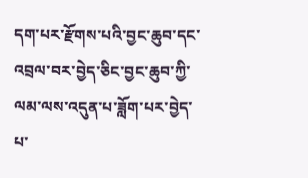དག་པར་རྫོགས་པའི་བྱང་ཆུབ་དང་འབྲལ་བར་བྱེད་ཅིང་བྱང་ཆུབ་ཀྱི་ལམ་ལས་འདུན་པ་ཟློག་པར་བྱེད་པ་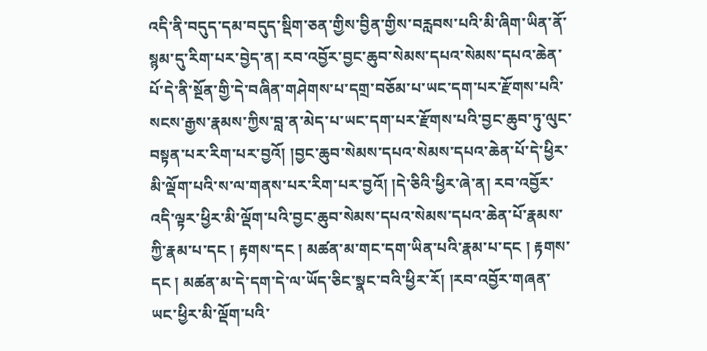འདི་ནི་བདུད་དམ་བདུད་སྡིག་ཅན་གྱིས་བྱིན་གྱིས་བརླབས་པའི་མི་ཞིག་ཡིན་ནོ་སྙམ་དུ་རིག་པར་བྱེད་ན། རབ་འབྱོར་བྱང་ཆུབ་སེམས་དཔའ་སེམས་དཔའ་ཆེན་པོ་དེ་ནི་སྔོན་གྱི་དེ་བཞིན་གཤེགས་པ་དགྲ་བཅོམ་པ་ཡང་དག་པར་རྫོགས་པའི་སངས་རྒྱས་རྣམས་ཀྱིས་བླ་ན་མེད་པ་ཡང་དག་པར་རྫོགས་པའི་བྱང་ཆུབ་ཏུ་ལུང་བསྟན་པར་རིག་པར་བྱའོ། །བྱང་ཆུབ་སེམས་དཔའ་སེམས་དཔའ་ཆེན་པོ་དེ་ཕྱིར་མི་ལྡོག་པའི་ས་ལ་གནས་པར་རིག་པར་བྱའོ། །དེ་ཅིའི་ཕྱིར་ཞེ་ན། རབ་འབྱོར་འདི་ལྟར་ཕྱིར་མི་ལྡོག་པའི་བྱང་ཆུབ་སེམས་དཔའ་སེམས་དཔའ་ཆེན་པོ་རྣམས་ཀྱི་རྣམ་པ་དང ། རྟགས་དང ། མཚན་མ་གང་དག་ཡིན་པའི་རྣམ་པ་དང ། རྟགས་དང ། མཚན་མ་དེ་དག་དེ་ལ་ཡོད་ཅིང་སྣང་བའི་ཕྱིར་རོ། །རབ་འབྱོར་གཞན་ཡང་ཕྱིར་མི་ལྡོག་པའི་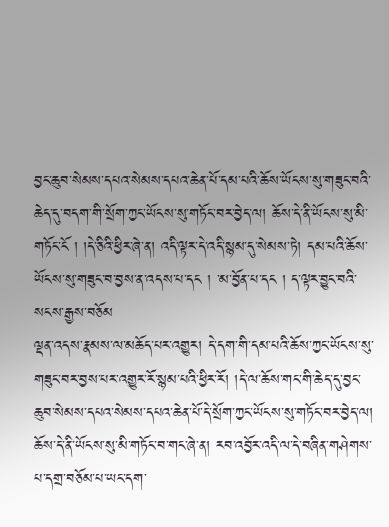བྱང་ཆུབ་སེམས་དཔའ་སེམས་དཔའ་ཆེན་པོ་དམ་པའི་ཆོས་ཡོངས་སུ་གཟུང་བའི་ཆེད་དུ་བདག་གི་སྲོག་ཀྱང་ཡོངས་སུ་གཏོང་བར་བྱེད་ལ། ཆོས་དེ་ནི་ཡོངས་སུ་མི་གཏོང་ངོ ། །དེ་ཅིའི་ཕྱིར་ཞེ་ན། འདི་ལྟར་དེ་འདི་སྙམ་དུ་སེམས་ཏེ། དམ་པའི་ཆོས་ཡོངས་སུ་གཟུང་བ་བྱས་ན་འདས་པ་དང ། ་མ་བྱོན་པ་དང ། ད་ལྟར་བྱུང་བའི་སངས་རྒྱས་བཅོམ
ལྡན་འདས་རྣམས་ལ་མཆོད་པར་འགྱུར། དེ་དག་གི་དམ་པའི་ཆོས་ཀྱང་ཡོངས་སུ་གཟུང་བར་བྱས་པར་འགྱུར་རོ་སྙམ་པའི་ཕྱིར་རོ། །དེ་ལ་ཆོས་གང་གི་ཆེད་དུ་བྱང་ཆུབ་སེམས་དཔའ་སེམས་དཔའ་ཆེན་པོ་དེ་སྲོག་ཀྱང་ཡོངས་སུ་གཏོང་བར་བྱེད་ལ། ཆོས་དེ་ནི་ཡོངས་སུ་མི་གཏོང་བ་གང་ཞེ་ན། རབ་འབྱོར་འདི་ལ་དེ་བཞིན་གཤེགས་པ་དགྲ་བཅོམ་པ་ཡང་དག་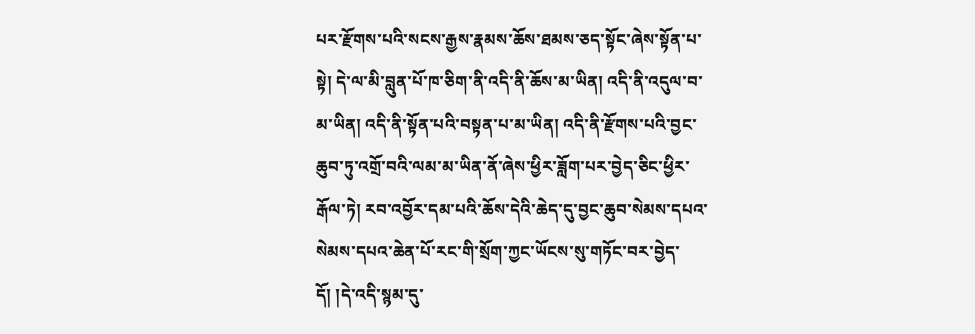པར་རྫོགས་པའི་སངས་རྒྱས་རྣམས་ཆོས་ཐམས་ཅད་སྟོང་ཞེས་སྟོན་པ་སྟེ། དེ་ལ་མི་བླུན་པོ་ཁ་ཅིག་ནི་འདི་ནི་ཆོས་མ་ཡིན། འདི་ནི་འདུལ་བ་མ་ཡིན། འདི་ནི་སྟོན་པའི་བསྟན་པ་མ་ཡིན། འདི་ནི་རྫོགས་པའི་བྱང་ཆུབ་ཏུ་འགྲོ་བའི་ལམ་མ་ཡིན་ནོ་ཞེས་ཕྱིར་ཟློག་པར་བྱེད་ཅིང་ཕྱིར་རྒོལ་ཏེ། རབ་འབྱོར་དམ་པའི་ཆོས་དེའི་ཆེད་དུ་བྱང་ཆུབ་སེམས་དཔའ་སེམས་དཔའ་ཆེན་པོ་རང་གི་སྲོག་ཀྱང་ཡོངས་སུ་གཏོང་བར་བྱེད་དོ། །དེ་འདི་སྙམ་དུ་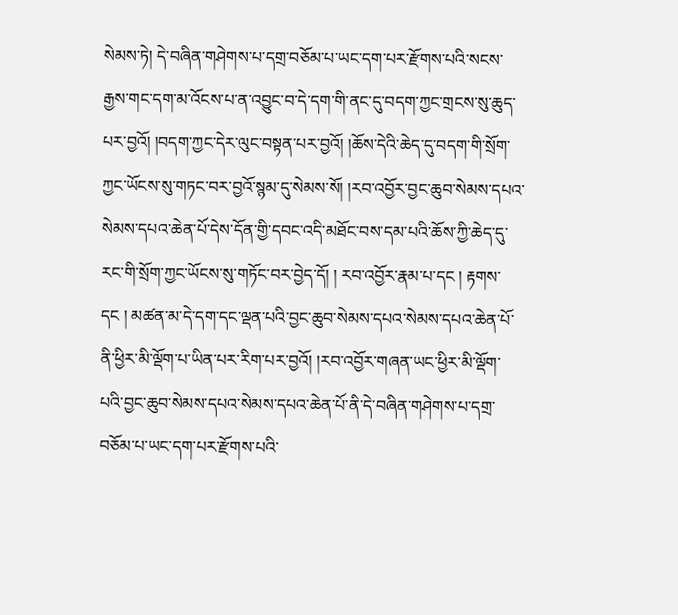སེམས་ཏེ། དེ་བཞིན་གཤེགས་པ་དགྲ་བཅོམ་པ་ཡང་དག་པར་རྫོགས་པའི་སངས་རྒྱས་གང་དག་མ་འོངས་པ་ན་འབྱུང་བ་དེ་དག་གི་ནང་དུ་བདག་ཀྱང་གྲངས་སུ་ཆུད་པར་བྱའོ། །བདག་ཀྱང་དེར་ལུང་བསྟན་པར་བྱའོ། །ཆོས་དེའི་ཆེད་དུ་བདག་གི་སྲོག་ཀྱང་ཡོངས་སུ་གཏང་བར་བྱའོ་སྙམ་དུ་སེམས་སོ། །རབ་འབྱོར་བྱང་ཆུབ་སེམས་དཔའ་སེམས་དཔའ་ཆེན་པོ་དེས་དོན་གྱི་དབང་འདི་མཐོང་བས་དམ་པའི་ཆོས་ཀྱི་ཆེད་དུ་རང་གི་སྲོག་ཀྱང་ཡོངས་སུ་གཏོང་བར་བྱེད་དོ། ། རབ་འབྱོར་རྣམ་པ་དང ། རྟགས་དང ། མཚན་མ་དེ་དག་དང་ལྡན་པའི་བྱང་ཆུབ་སེམས་དཔའ་སེམས་དཔའ་ཆེན་པོ་ནི་ཕྱིར་མི་ལྡོག་པ་ཡིན་པར་རིག་པར་བྱའོ། །རབ་འབྱོར་གཞན་ཡང་ཕྱིར་མི་ལྡོག་པའི་བྱང་ཆུབ་སེམས་དཔའ་སེམས་དཔའ་ཆེན་པོ་ནི་དེ་བཞིན་གཤེགས་པ་དགྲ་བཅོམ་པ་ཡང་དག་པར་རྫོགས་པའི་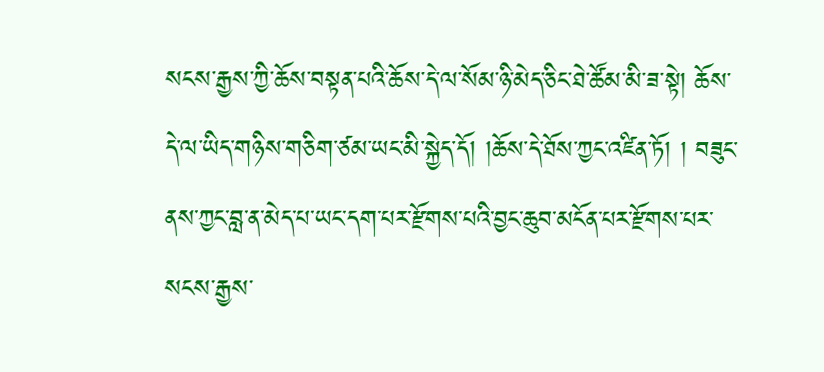སངས་རྒྱས་ཀྱི་ཆོས་བསྟན་པའི་ཆོས་དེ་ལ་སོམ་ཉི་མེད་ཅིང་ཐེ་ཚོམ་མི་ཟ་སྟེ། ཆོས་དེ་ལ་ཡིད་གཉིས་གཅིག་ཙམ་ཡང་མི་སྐྱེད་དོ། །ཆོས་དེ་ཐོས་ཀྱང་འཛིན་ཏོ། ། བཟུང་ནས་ཀྱང་བླ་ན་མེད་པ་ཡང་དག་པར་རྫོགས་པའི་བྱང་ཆུབ་མངོན་པར་རྫོགས་པར་སངས་རྒྱས་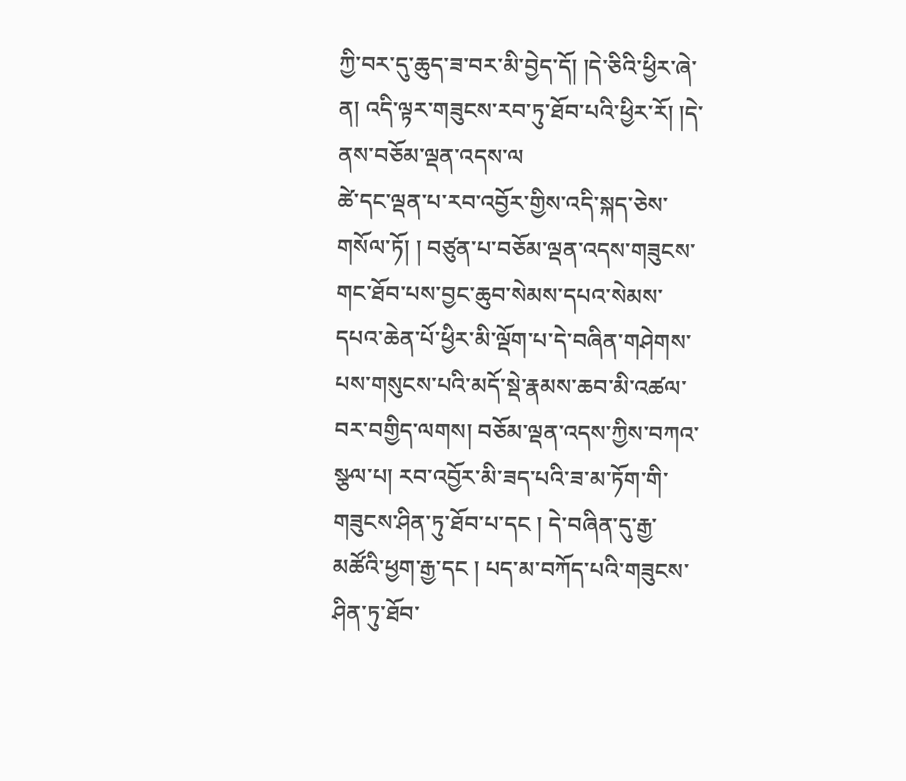ཀྱི་བར་དུ་ཆུད་ཟ་བར་མི་བྱེད་དོ། །དེ་ཅིའི་ཕྱིར་ཞེ་ན། འདི་ལྟར་གཟུངས་རབ་ཏུ་ཐོབ་པའི་ཕྱིར་རོ། །དེ་ནས་བཅོམ་ལྡན་འདས་ལ
ཚེ་དང་ལྡན་པ་རབ་འབྱོར་གྱིས་འདི་སྐད་ཅེས་གསོལ་ཏོ། ། བཙུན་པ་བཅོམ་ལྡན་འདས་གཟུངས་གང་ཐོབ་པས་བྱང་ཆུབ་སེམས་དཔའ་སེམས་དཔའ་ཆེན་པོ་ཕྱིར་མི་ལྡོག་པ་དེ་བཞིན་གཤེགས་པས་གསུངས་པའི་མདོ་སྡེ་རྣམས་ཆབ་མི་འཚལ་བར་བགྱིད་ལགས། བཅོམ་ལྡན་འདས་ཀྱིས་བཀའ་སྩལ་པ། རབ་འབྱོར་མི་ཟད་པའི་ཟ་མ་ཏོག་གི་གཟུངས་ཤིན་ཏུ་ཐོབ་པ་དང ། དེ་བཞིན་དུ་རྒྱ་མཚོའི་ཕྱག་རྒྱ་དང ། པད་མ་བཀོད་པའི་གཟུངས་ཤིན་ཏུ་ཐོབ་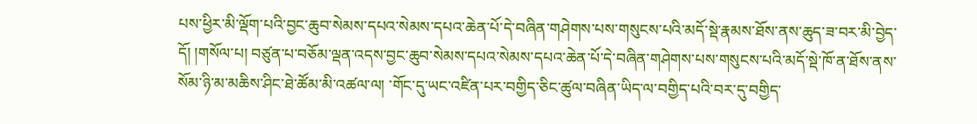པས་ཕྱིར་མི་ལྡོག་པའི་བྱང་ཆུབ་སེམས་དཔའ་སེམས་དཔའ་ཆེན་པོ་དེ་བཞིན་གཤེགས་པས་གསུངས་པའི་མདོ་སྡེ་རྣམས་ཐོས་ནས་ཆུད་ཟ་བར་མི་བྱེད་དོ། །གསོལ་པ། བཙུན་པ་བཅོམ་ལྡན་འདས་བྱང་ཆུབ་སེམས་དཔའ་སེམས་དཔའ་ཆེན་པོ་དེ་བཞིན་གཤེགས་པས་གསུངས་པའི་མདོ་སྡེ་ཁོ་ན་ཐོས་ནས་སོམ་ཉི་མ་མཆིས་ཤིང་ཐེ་ཚོམ་མི་འཚལ་ལ། ་གོང་དུ་ཡང་འཛིན་པར་བགྱིད་ཅིང་ཚུལ་བཞིན་ཡིད་ལ་བགྱིད་པའི་བར་དུ་བགྱིད་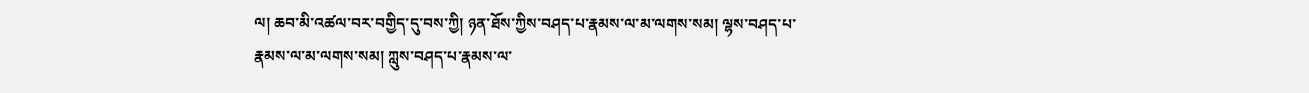ལ། ཆབ་མི་འཚལ་བར་བགྱིད་དུ་བས་ཀྱི། ཉན་ཐོས་ཀྱིས་བཤད་པ་རྣམས་ལ་མ་ལགས་སམ། ལྷས་བཤད་པ་རྣམས་ལ་མ་ལགས་སམ། ཀླུས་བཤད་པ་རྣམས་ལ་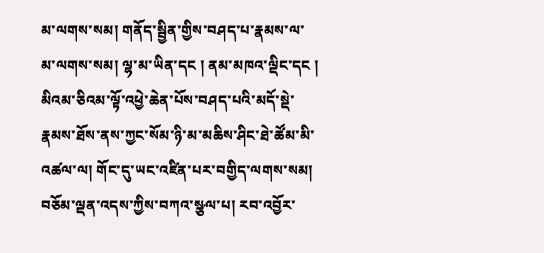མ་ལགས་སམ། གནོད་སྦྱིན་གྱིས་བཤད་པ་རྣམས་ལ་མ་ལགས་སམ། ལྷ་མ་ཡིན་དང ། ནམ་མཁའ་ལྡིང་དང ། མིའམ་ཅིའམ་ལྟོ་འཕྱེ་ཆེན་པོས་བཤད་པའི་མདོ་སྡེ་རྣམས་ཐོས་ནས་ཀྱང་སོམ་ཉི་མ་མཆིས་ཤིང་ཐེ་ཚོམ་མི་འཚལ་ལ། གོང་དུ་ཡང་འཛིན་པར་བགྱིད་ལགས་སམ། བཅོམ་ལྡན་འདས་ཀྱིས་བཀའ་སྩལ་པ། རབ་འབྱོར་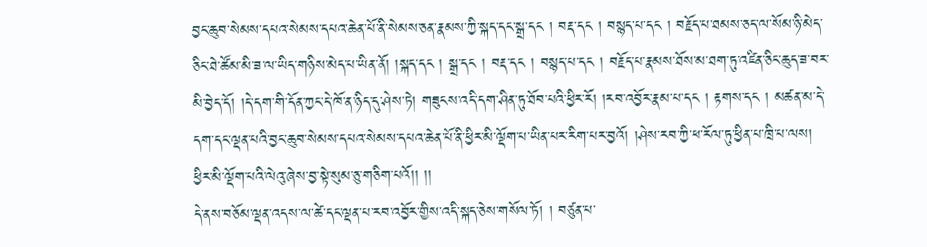བྱང་ཆུབ་སེམས་དཔའ་སེམས་དཔའ་ཆེན་པོ་ནི་སེམས་ཅན་རྣམས་ཀྱི་སྐད་དང་སྒྲ་དང ། བརྡ་དང ། བསྙད་པ་དང ། བརྗོད་པ་ཐམས་ཅད་ལ་སོམ་ཉི་མེད་ཅིང་ཐེ་ཚོམ་མི་ཟ་ལ་ཡིད་གཉིས་མེད་པ་ཡིན་ནོ། །སྐད་དང ། སྒྲ་དང ། བརྡ་དང ། བསྙད་པ་དང ། བརྗོད་པ་རྣམས་ཐོས་མ་ཐག་ཏུ་འཛིན་ཅིང་ཆུད་ཟ་བར་མི་བྱེད་དོ། །དེ་དག་གི་དོན་ཀྱང་དེ་ཁོ་ན་ཉིད་དུ་ཤེས་ཏེ། གཟུངས་འདི་དག་ཤིན་ཏུ་ཐོབ་པའི་ཕྱིར་རོ། །རབ་འབྱོར་རྣམ་པ་དང ། རྟགས་དང ། མཚན་མ་དེ་དག་དང་ལྡན་པའི་བྱང་ཆུབ་སེམས་དཔའ་སེམས་དཔའ་ཆེན་པོ་ནི་ཕྱིར་མི་ལྡོག་པ་ཡིན་པར་རིག་པར་བྱའོ། །ཤེས་རབ་ཀྱི་ཕ་རོལ་ཏུ་ཕྱིན་པ་ཁྲི་པ་ལས། ཕྱིར་མི་ལྡོག་པའི་ལེའུ་ཞེས་བྱ་སྟེ་སུམ་ཅུ་གཅིག་པའོ།། །།
དེ་ནས་བཅོམ་ལྡན་འདས་ལ་ཚེ་དང་ལྡན་པ་རབ་འབྱོར་གྱིས་འདི་སྐད་ཅེས་གསོལ་ཏོ། ། བཙུན་པ་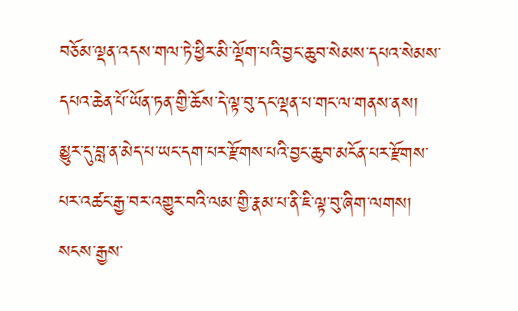བཅོམ་ལྡན་འདས་གལ་ཏེ་ཕྱིར་མི་ལྡོག་པའི་བྱང་ཆུབ་སེམས་དཔའ་སེམས་དཔའ་ཆེན་པོ་ཡོན་ཏན་གྱི་ཆོས་དེ་ལྟ་བུ་དང་ལྡན་པ་གང་ལ་གནས་ནས། མྱུར་དུ་བླ་ན་མེད་པ་ཡང་དག་པར་རྫོགས་པའི་བྱང་ཆུབ་མངོན་པར་རྫོགས་པར་འཚང་རྒྱ་བར་འགྱུར་བའི་ལམ་གྱི་རྣམ་པ་ནི་ཇི་ལྟ་བུ་ཞིག་ལགས། སངས་རྒྱས་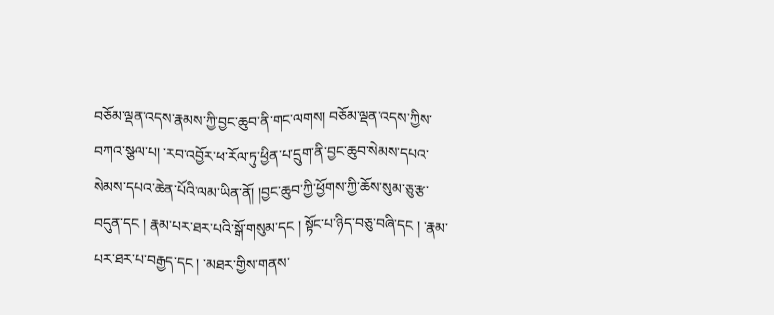བཅོམ་ལྡན་འདས་རྣམས་ཀྱི་བྱང་ཆུབ་ནི་གང་ལགས། བཅོམ་ལྡན་འདས་ཀྱིས་བཀའ་སྩལ་པ། ་རབ་འབྱོར་ཕ་རོལ་ཏུ་ཕྱིན་པ་དྲུག་ནི་བྱང་ཆུབ་སེམས་དཔའ་སེམས་དཔའ་ཆེན་པོའི་ལམ་ཡིན་ནོ། །བྱང་ཆུབ་ཀྱི་ཕྱོགས་ཀྱི་ཆོས་སུམ་ཅུ་རྩ་བདུན་དང ། རྣམ་པར་ཐར་པའི་སྒོ་གསུམ་དང ། སྟོང་པ་ཉིད་བཅུ་བཞི་དང ། ་རྣམ་པར་ཐར་པ་བརྒྱད་དང ། ་མཐར་གྱིས་གནས་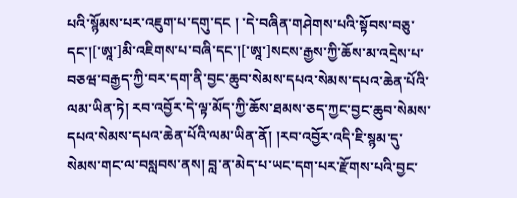པའི་སྙོམས་པར་འཇུག་པ་དགུ་དང ། ་དེ་བཞིན་གཤེགས་པའི་སྟོབས་བཅུ་དང་།[་ཨཱ་]མི་འཇིགས་པ་བཞི་དང་།[་ཨཱ་]སངས་རྒྱས་ཀྱི་ཆོས་མ་འདྲེས་པ་བཅཝ་བརྒྱད་ཀྱི་བར་དག་ནི་བྱང་ཆུབ་སེམས་དཔའ་སེམས་དཔའ་ཆེན་པོའི་ལམ་ཡིན་ཏེ། རབ་འབྱོར་དེ་ལྟ་མོད་ཀྱི་ཆོས་ཐམས་ཅད་ཀྱང་བྱང་ཆུབ་སེམས་དཔའ་སེམས་དཔའ་ཆེན་པོའི་ལམ་ཡིན་ནོ། །རབ་འབྱོར་འདི་ཇི་སྙམ་དུ་སེམས་གང་ལ་བསླབས་ནས། བླ་ན་མེད་པ་ཡང་དག་པར་རྫོགས་པའི་བྱང་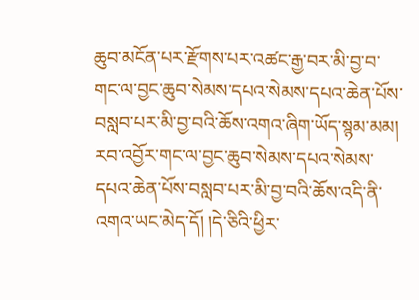ཆུབ་མངོན་པར་རྫོགས་པར་འཚང་རྒྱ་བར་མི་བྱ་བ་གང་ལ་བྱང་ཆུབ་སེམས་དཔའ་སེམས་དཔའ་ཆེན་པོས་བསླབ་པར་མི་བྱ་བའི་ཆོས་འགའ་ཞིག་ཡོད་སྙམ་མམ། རབ་འབྱོར་གང་ལ་བྱང་ཆུབ་སེམས་དཔའ་སེམས་དཔའ་ཆེན་པོས་བསླབ་པར་མི་བྱ་བའི་ཆོས་འདི་ནི་འགའ་ཡང་མེད་དོ། །དེ་ཅིའི་ཕྱིར་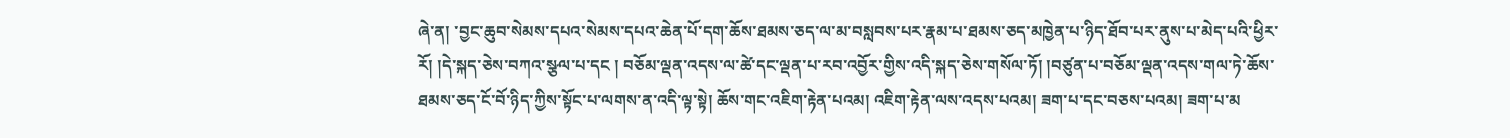ཞེ་ན། ་བྱང་ཆུབ་སེམས་དཔའ་སེམས་དཔའ་ཆེན་པོ་དག་ཆོས་ཐམས་ཅད་ལ་མ་བསླབས་པར་རྣམ་པ་ཐམས་ཅད་མཁྱེན་པ་ཉིད་ཐོབ་པར་ནུས་པ་མེད་པའི་ཕྱིར་རོ། །དེ་སྐད་ཅེས་བཀའ་སྩལ་པ་དང ། བཅོམ་ལྡན་འདས་ལ་ཚེ་དང་ལྡན་པ་རབ་འབྱོར་གྱིས་འདི་སྐད་ཅེས་གསོལ་ཏོ། །བཙུན་པ་བཅོམ་ལྡན་འདས་གལ་ཏེ་ཆོས་ཐམས་ཅད་ངོ་བོ་ཉིད་ཀྱིས་སྟོང་པ་ལགས་ན་འདི་ལྟ་སྟེ། ཆོས་གང་འཇིག་རྟེན་པའམ། འཇིག་རྟེན་ལས་འདས་པའམ། ཟག་པ་དང་བཅས་པའམ། ཟག་པ་མ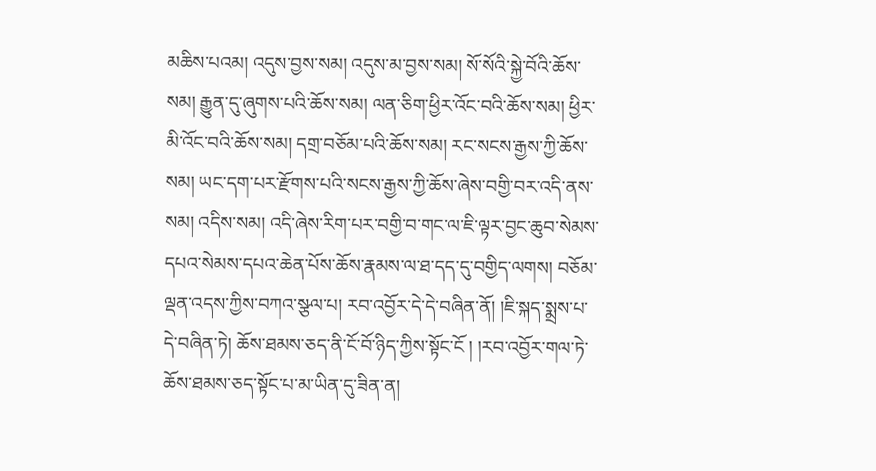མཆིས་པའམ། འདུས་བྱས་སམ། འདུས་མ་བྱས་སམ། སོ་སོའི་སྐྱེ་བོའི་ཆོས་སམ། རྒྱུན་དུ་ཞུགས་པའི་ཆོས་སམ། ལན་ཅིག་ཕྱིར་འོང་བའི་ཆོས་སམ། ཕྱིར་མི་འོང་བའི་ཆོས་སམ། དགྲ་བཅོམ་པའི་ཆོས་སམ། རང་སངས་རྒྱས་ཀྱི་ཆོས་སམ། ཡང་དག་པར་རྫོགས་པའི་སངས་རྒྱས་ཀྱི་ཆོས་ཞེས་བགྱི་བར་འདི་ནས་སམ། འདིས་སམ། འདི་ཞེས་རིག་པར་བགྱི་བ་གང་ལ་ཇི་ལྟར་བྱང་ཆུབ་སེམས་དཔའ་སེམས་དཔའ་ཆེན་པོས་ཆོས་རྣམས་ལ་ཐ་དད་དུ་བགྱིད་ལགས། བཅོམ་ལྡན་འདས་ཀྱིས་བཀའ་སྩལ་པ། རབ་འབྱོར་དེ་དེ་བཞིན་ནོ། །ཇི་སྐད་སྨྲས་པ་དེ་བཞིན་ཏེ། ཆོས་ཐམས་ཅད་ནི་ངོ་བོ་ཉིད་ཀྱིས་སྟོང་ངོ ། །རབ་འབྱོར་གལ་ཏེ་ཆོས་ཐམས་ཅད་སྟོང་པ་མ་ཡིན་དུ་ཟིན་ན།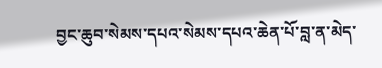བྱང་ཆུབ་སེམས་དཔའ་སེམས་དཔའ་ཆེན་པོ་བླ་ན་མེད་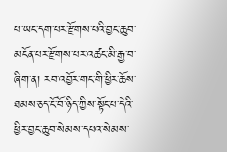པ་ཡང་དག་པར་རྫོགས་པའི་བྱང་ཆུབ་མངོན་པར་རྫོགས་པར་འཚང་མི་རྒྱ་བ་ཞིག་ན། རབ་འབྱོར་གང་གི་ཕྱིར་ཆོས་ཐམས་ཅད་ངོ་བོ་ཉིད་ཀྱིས་སྟོང་པ་དེའི་ཕྱིར་བྱང་ཆུབ་སེམས་དཔའ་སེམས་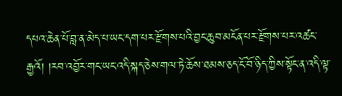དཔའ་ཆེན་པོ་བླ་ན་མེད་པ་ཡང་དག་པར་རྫོགས་པའི་བྱང་ཆུབ་མངོན་པར་རྫོགས་པར་འཚང་རྒྱའོ། །རབ་འབྱོར་གང་ཡང་འདི་སྐད་ཅེས་གལ་ཏེ་ཆོས་ཐམས་ཅད་ངོ་བོ་ཉིད་ཀྱིས་སྟོང་ན་འདི་ལྟ་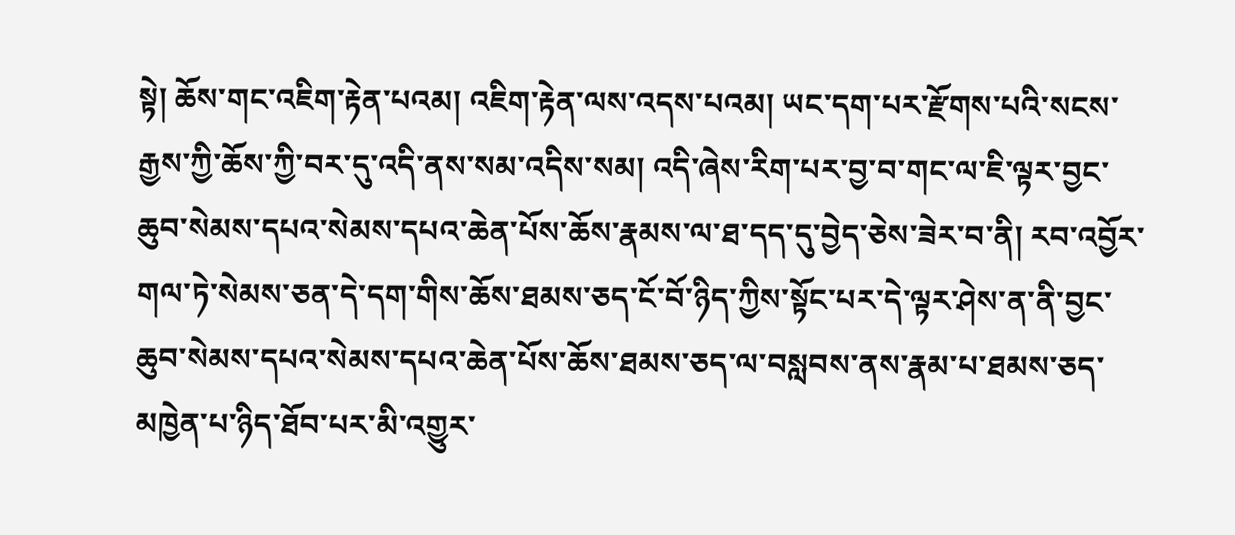སྟེ། ཆོས་གང་འཇིག་རྟེན་པའམ། འཇིག་རྟེན་ལས་འདས་པའམ། ཡང་དག་པར་རྫོགས་པའི་སངས་རྒྱས་ཀྱི་ཆོས་ཀྱི་བར་དུ་འདི་ནས་སམ་འདིས་སམ། འདི་ཞེས་རིག་པར་བྱ་བ་གང་ལ་ཇི་ལྟར་བྱང་ཆུབ་སེམས་དཔའ་སེམས་དཔའ་ཆེན་པོས་ཆོས་རྣམས་ལ་ཐ་དད་དུ་བྱེད་ཅེས་ཟེར་བ་ནི། རབ་འབྱོར་གལ་ཏེ་སེམས་ཅན་དེ་དག་གིས་ཆོས་ཐམས་ཅད་ངོ་བོ་ཉིད་ཀྱིས་སྟོང་པར་དེ་ལྟར་ཤེས་ན་ནི་བྱང་ཆུབ་སེམས་དཔའ་སེམས་དཔའ་ཆེན་པོས་ཆོས་ཐམས་ཅད་ལ་བསླབས་ནས་རྣམ་པ་ཐམས་ཅད་མཁྱེན་པ་ཉིད་ཐོབ་པར་མི་འགྱུར་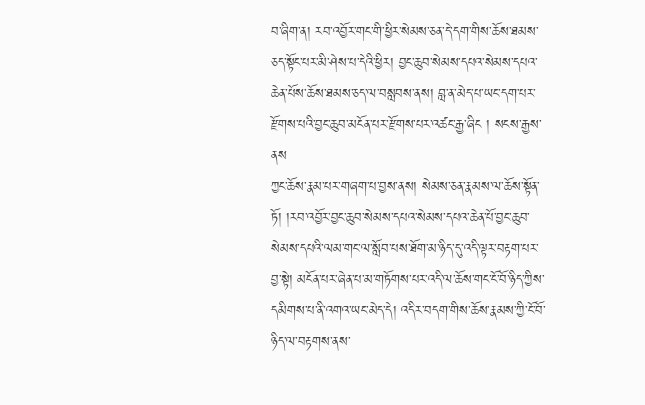བ་ཞིག་ན། རབ་འབྱོར་གང་གི་ཕྱིར་སེམས་ཅན་དེ་དག་གིས་ཆོས་ཐམས་ཅད་སྟོང་པར་མི་ཤེས་པ་དེའི་ཕྱིར། བྱང་ཆུབ་སེམས་དཔའ་སེམས་དཔའ་ཆེན་པོས་ཆོས་ཐམས་ཅད་ལ་བསླབས་ནས། བླ་ན་མེད་པ་ཡང་དག་པར་རྫོགས་པའི་བྱང་ཆུབ་མངོན་པར་རྫོགས་པར་འཚང་རྒྱ་ཞིང ། སངས་རྒྱས་ནས
ཀྱང་ཆོས་རྣམ་པར་གཞག་པ་བྱས་ནས། སེམས་ཅན་རྣམས་ལ་ཆོས་སྟོན་ཏོ། །རབ་འབྱོར་བྱང་ཆུབ་སེམས་དཔའ་སེམས་དཔའ་ཆེན་པོ་བྱང་ཆུབ་སེམས་དཔའི་ལམ་གང་ལ་སློབ་པས་ཐོག་མ་ཉིད་དུ་འདི་ལྟར་བརྟག་པར་བྱ་སྟེ། མངོན་པར་ཞེན་པ་མ་གཏོགས་པར་འདི་ལ་ཆོས་གང་ངོ་བོ་ཉིད་ཀྱིས་དམིགས་པ་ནི་འགའ་ཡང་མེད་དེ། འདིར་བདག་གིས་ཆོས་རྣམས་ཀྱི་ངོ་བོ་ཉིད་ལ་བརྟགས་ནས་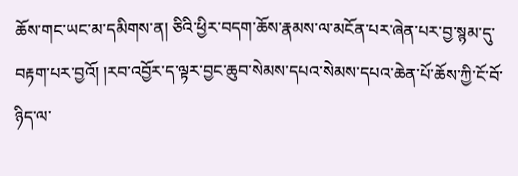ཆོས་གང་ཡང་མ་དམིགས་ན། ཅིའི་ཕྱིར་བདག་ཆོས་རྣམས་ལ་མངོན་པར་ཞེན་པར་བྱ་སྙམ་དུ་བརྟག་པར་བྱའོ། །རབ་འབྱོར་ད་ལྟར་བྱང་ཆུབ་སེམས་དཔའ་སེམས་དཔའ་ཆེན་པོ་ཆོས་ཀྱི་ངོ་བོ་ཉིད་ལ་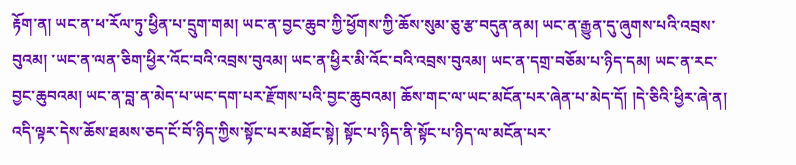རྟོག་ན། ཡང་ན་ཕ་རོལ་ཏུ་ཕྱིན་པ་དྲུག་གམ། ཡང་ན་བྱང་ཆུབ་ཀྱི་ཕྱོགས་ཀྱི་ཆོས་སུམ་ཅུ་རྩ་བདུན་ནམ། ཡང་ན་རྒྱུན་དུ་ཞུགས་པའི་འབྲས་བུའམ། ་ཡང་ན་ལན་ཅིག་ཕྱིར་འོང་བའི་འབྲས་བུའམ། ཡང་ན་ཕྱིར་མི་འོང་བའི་འབྲས་བུའམ། ཡང་ན་དགྲ་བཅོམ་པ་ཉིད་དམ། ཡང་ན་རང་བྱང་ཆུབའམ། ཡང་ན་བླ་ན་མེད་པ་ཡང་དག་པར་རྫོགས་པའི་བྱང་ཆུབའམ། ཆོས་གང་ལ་ཡང་མངོན་པར་ཞེན་པ་མེད་དོ། །དེ་ཅིའི་ཕྱིར་ཞེ་ན། འདི་ལྟར་དེས་ཆོས་ཐམས་ཅད་ངོ་བོ་ཉིད་ཀྱིས་སྟོང་པར་མཐོང་སྟེ། སྟོང་པ་ཉིད་ནི་སྟོང་པ་ཉིད་ལ་མངོན་པར་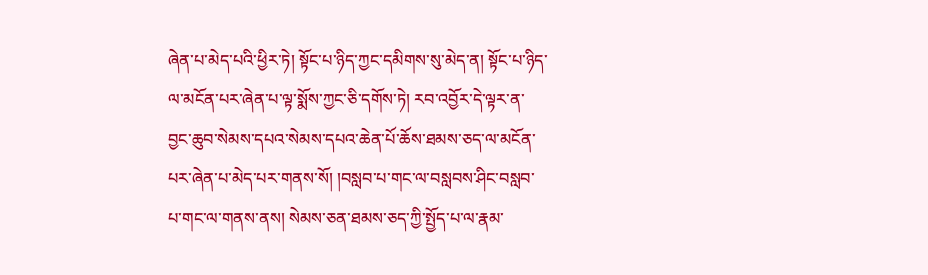ཞེན་པ་མེད་པའི་ཕྱིར་ཏེ། སྟོང་པ་ཉིད་ཀྱང་དམིགས་སུ་མེད་ན། སྟོང་པ་ཉིད་ལ་མངོན་པར་ཞེན་པ་ལྟ་སྨོས་ཀྱང་ཅི་དགོས་ཏེ། རབ་འབྱོར་དེ་ལྟར་ན་བྱང་ཆུབ་སེམས་དཔའ་སེམས་དཔའ་ཆེན་པོ་ཆོས་ཐམས་ཅད་ལ་མངོན་པར་ཞེན་པ་མེད་པར་གནས་སོ། །བསླབ་པ་གང་ལ་བསླབས་ཤིང་བསླབ་པ་གང་ལ་གནས་ནས། སེམས་ཅན་ཐམས་ཅད་ཀྱི་སྤྱོད་པ་ལ་རྣམ་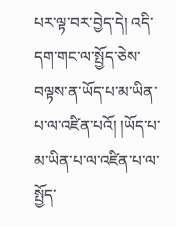པར་ལྟ་བར་བྱེད་དེ། འདི་དག་གང་ལ་སྤྱོད་ཅེས་བལྟས་ན་ཡོད་པ་མ་ཡིན་པ་ལ་འཛིན་པའོ། །ཡོད་པ་མ་ཡིན་པ་ལ་འཛིན་པ་ལ་སྤྱོད་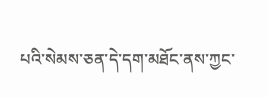པའི་སེམས་ཅན་དེ་དག་མཐོང་ནས་ཀྱང་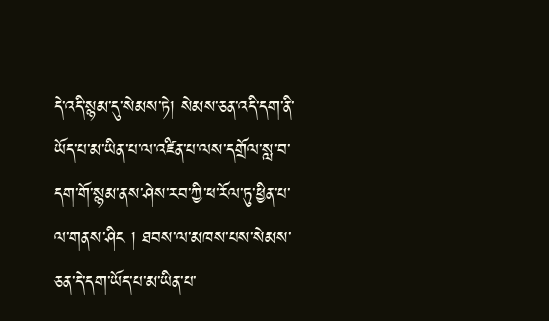དེ་འདི་སྙམ་དུ་སེམས་ཏེ། སེམས་ཅན་འདི་དག་ནི་ཡོད་པ་མ་ཡིན་པ་ལ་འཛིན་པ་ལས་དགྲོལ་སླ་བ་དག་གོ་སྙམ་ནས་ཤེས་རབ་ཀྱི་ཕ་རོལ་ཏུ་ཕྱིན་པ་ལ་གནས་ཤིང ། ཐབས་ལ་མཁས་པས་སེམས་ཅན་དེ་དག་ཡོད་པ་མ་ཡིན་པ་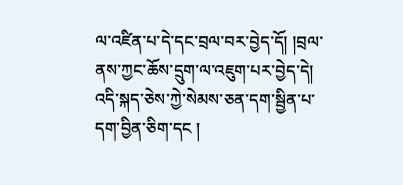ལ་འཛིན་པ་དེ་དང་བྲལ་བར་བྱེད་དོ། །བྲལ་ནས་ཀྱང་ཆོས་དྲུག་ལ་འཇུག་པར་བྱེད་དེ། འདི་སྐད་ཅེས་ཀྱེ་སེམས་ཅན་དག་སྦྱིན་པ་དག་བྱིན་ཅིག་དང །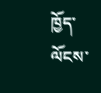ཁྱོད་ལོངས་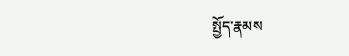སྤྱོད་རྣམས